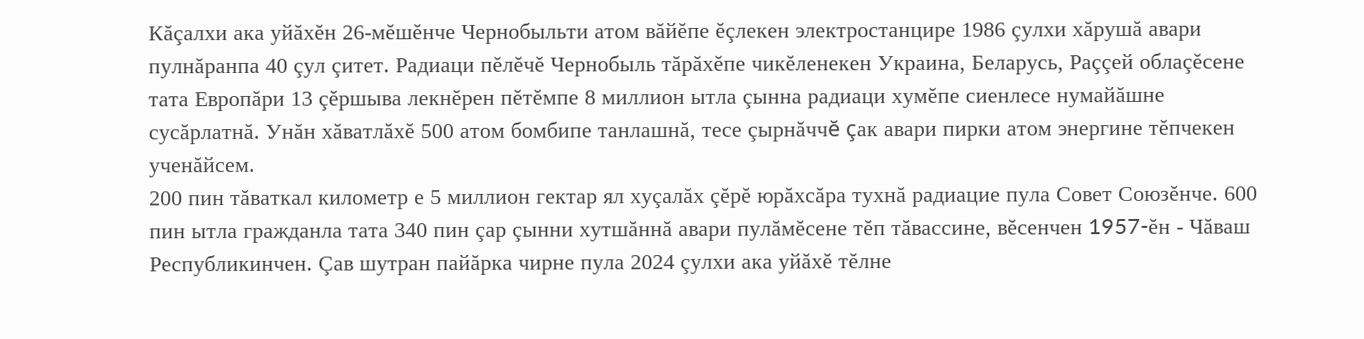Кăçалхи ака уйăхĕн 26-мĕшĕнче Чернобыльти атом вăйĕпе ĕçлекен электростанцире 1986 çулхи хăрушă авари пулнăранпа 40 çул çитет. Радиаци пĕлĕчĕ Чернобыль тăрăхĕпе чикĕленекен Украина, Беларусь, Раççей облаçĕсене тата Европăри 13 çĕршыва лекнĕрен пĕтĕмпе 8 миллион ытла çынна радиаци хумĕпе сиенлесе нумайăшне сусăрлатнă. Унăн хăватлăхĕ 500 атом бомбипе танлашнă, тесе çырнăччĕ çак авари пирки атом энергине тĕпчекен ученăйсем.
200 пин тăваткал километр е 5 миллион гектар ял хуçалăх çĕрĕ юрăхсăра тухнă радиацие пула Совет Союзĕнче. 600 пин ытла гражданла тата 340 пин çар çынни хутшăннă авари пулăмĕсене тĕп тăвассине, вĕсенчен 1957-ĕн - Чăваш Республикинчен. Çав шутран пайăрка чирне пула 2024 çулхи ака уйăхĕ тĕлне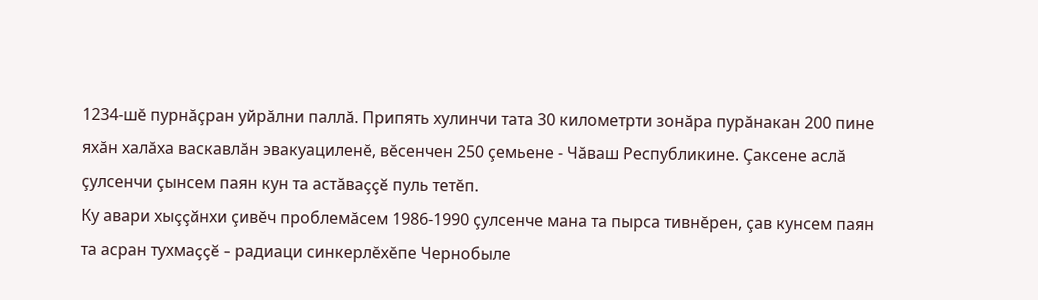1234-шĕ пурнăçран уйрăлни паллă. Припять хулинчи тата 30 километрти зонăра пурăнакан 200 пине яхăн халăха васкавлăн эвакуациленĕ, вĕсенчен 250 çемьене - Чăваш Республикине. Çаксене аслă çулсенчи çынсем паян кун та астăваççĕ пуль тетĕп.
Ку авари хыççăнхи çивĕч проблемăсем 1986-1990 çулсенче мана та пырса тивнĕрен, çав кунсем паян та асран тухмаççĕ - радиаци синкерлĕхĕпе Чернобыле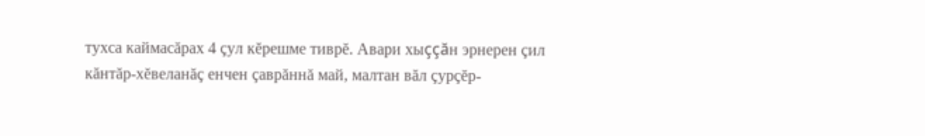тухса каймасăрах 4 çул кĕрешме тиврĕ. Авари хыççăн эрнерен çил кăнтăр-хĕвеланăç енчен çаврăннă май, малтан вăл çурçĕр-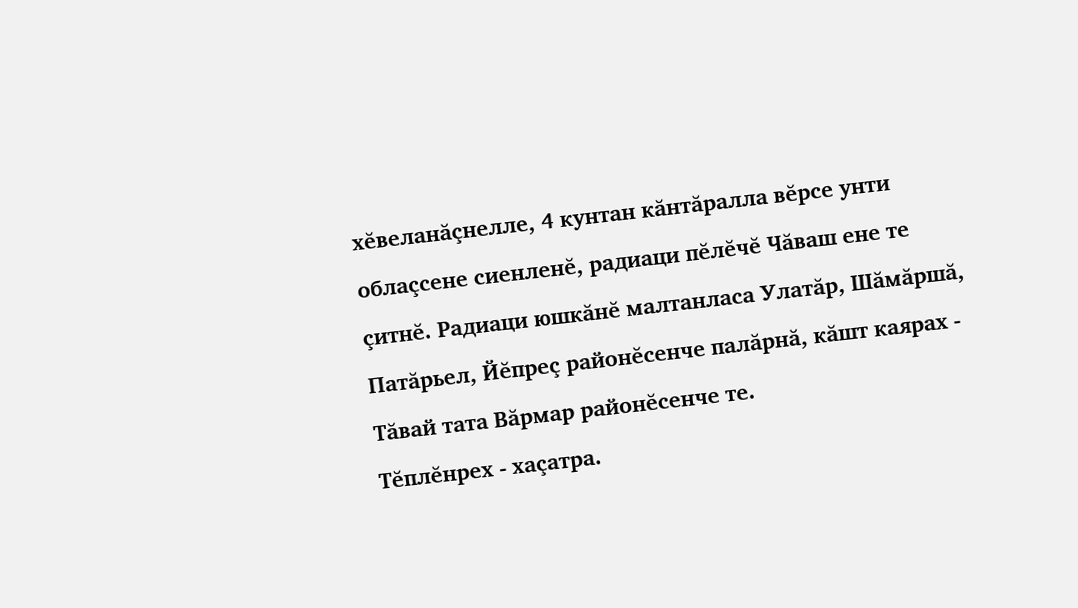хĕвеланăçнелле, 4 кунтан кăнтăралла вĕрсе унти облаçсене сиенленĕ, радиаци пĕлĕчĕ Чăваш ене те çитнĕ. Радиаци юшкăнĕ малтанласа Улатăр, Шăмăршă, Патăрьел, Йĕпреç районĕсенче палăрнă, кăшт каярах - Тăвай тата Вăрмар районĕсенче те.
Тĕплĕнрех - хаçатра.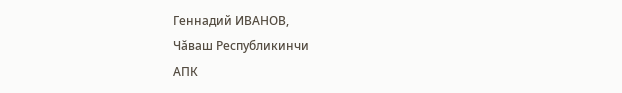Геннадий ИВАНОВ,
Чăваш Республикинчи
АПК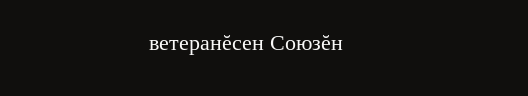ветеранĕсен Союзĕн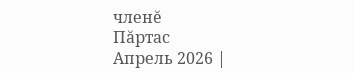членĕ
Пăртас
Апрель 2026 |